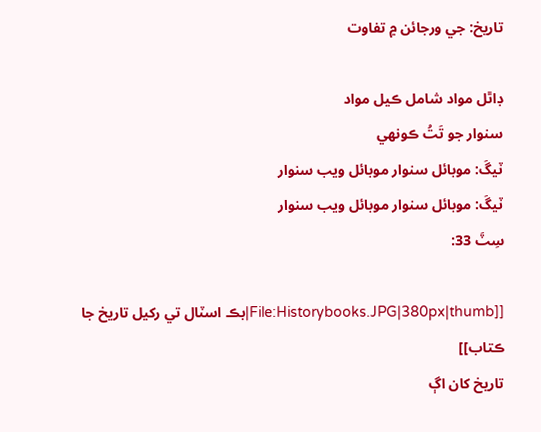تاريخ: جي ورجائن ۾ تفاوت

ڊاٿل مواد شامل ڪيل مواد
سنوار جو تَتُ ڪونهي
ٽيگَ: موبائل سنوار موبائل ويب سنوار
ٽيگَ: موبائل سنوار موبائل ويب سنوار
سِٽَ 33:

[[File:Historybooks.JPG|380px|thumb|بڪ اسٽال تي رکيل تاريخ جا ڪتاب]]
تاريخ کان اڳ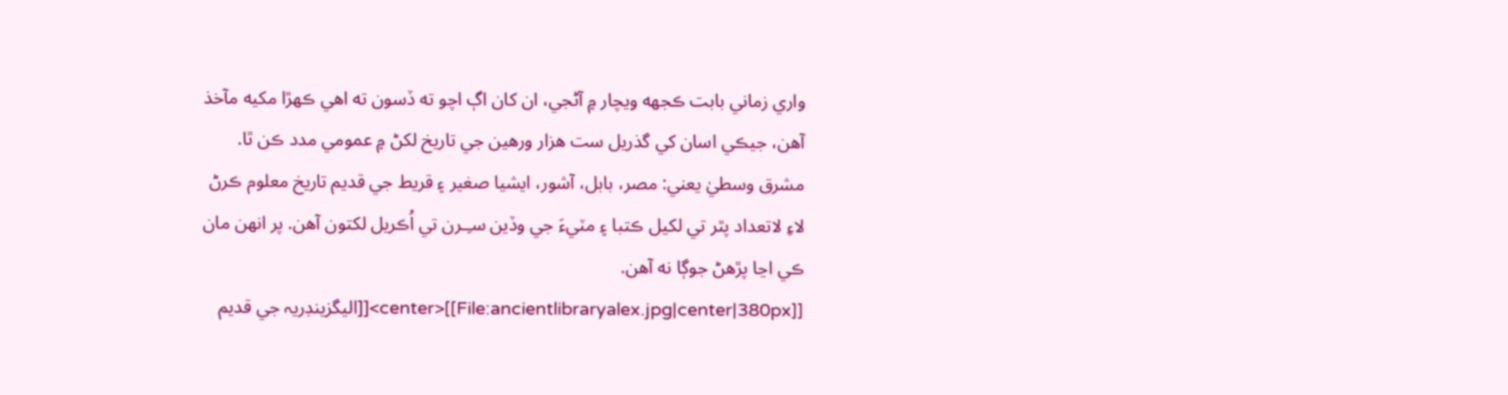واري زماني بابت ڪجهه ويچار ۾ آڻجي، ان کان اڳ اچو ته ڏسون ته اهي ڪهڙا مکيه مآخذ آهن، جيڪي اسان کي گذريل ست هزار ورهين جي تاريخ لکڻ ۾ عمومي مدد ڪن ٿا. مشرق وسطيٰ يعني: مصر، بابل، آشور، ايشيا صغير ۽ قريط جي قديم تاريخ معلوم ڪرڻ لاءِ لاتعداد پٿر تي لکيل ڪتبا ۽ مٽيءَ جي وڏين سـِـرن تي اُڪريل لکتون آهن. پر انهن مان ڪي اڃا پڙهڻ جوڳا نه آهن.
[[File:ancientlibraryalex.jpg|center|380px]]<center>[[اليگزينڊريہ جي قديم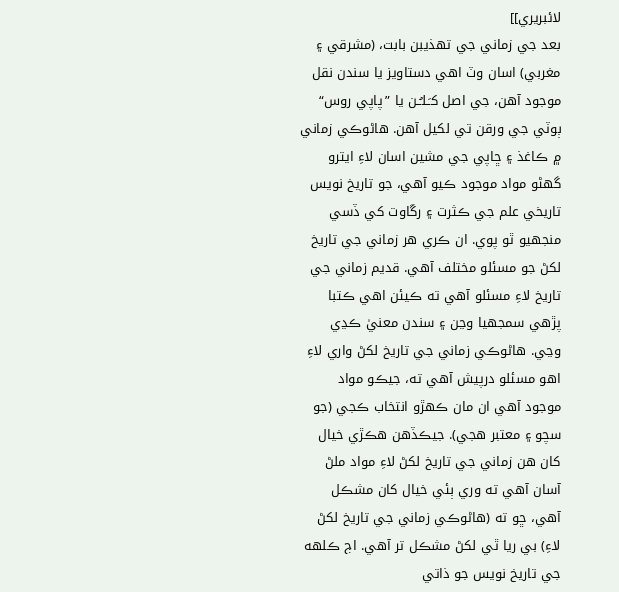لائبريري]]
بعد جي زماني جي تهذيبن بابت، (مشرقي ۽ مغربي) اسان وٽ اهي دستاويز يا سندن نقل موجود آهن، جي اصل کـَـلـُـن يا ”پاپي روس“ ٻوٽي جي ورقن تي لکيل آهن. هاڻوڪي زماني ۾ ڪاغذ ۽ ڇاپي جي مشين اسان لاءِ ايترو گهڻو مواد موجود ڪيو آهي، جو تاريخ نويس تاريخي علم جي ڪثرت ۽ رڱاوت کي ڏسي منجهيو ٿو پوي. ان ڪري هر زماني جي تاريخ لکڻ جو مسئلو مختلف آهي. قديم زماني جي تاريخ لاءِ مسئلو آهي ته ڪيئن اهي ڪتبا پڙهي سمجهيا وڃن ۽ سندن معنيٰ ڪڍي وڃي. هاڻوڪي زماني جي تاريخ لکڻ واري لاءِ اهو مسئلو درپيش آهي ته، جيڪو مواد موجود آهي ان مان ڪهڙو انتخاب ڪجي (جو سچو ۽ معتبر هجي). جيڪڏهن هڪڙي خيال کان هن زماني جي تاريخ لکڻ لاءِ مواد ملڻ آسان آهي ته وري ٻئي خيال کان مشڪل آهي، ڇو ته (هاڻوڪي زماني جي تاريخ لکڻ لاءِ) بي ريا ٿي لکڻ مشڪل تر آهي. اڄ ڪلهه جي تاريخ نويس جو ذاتي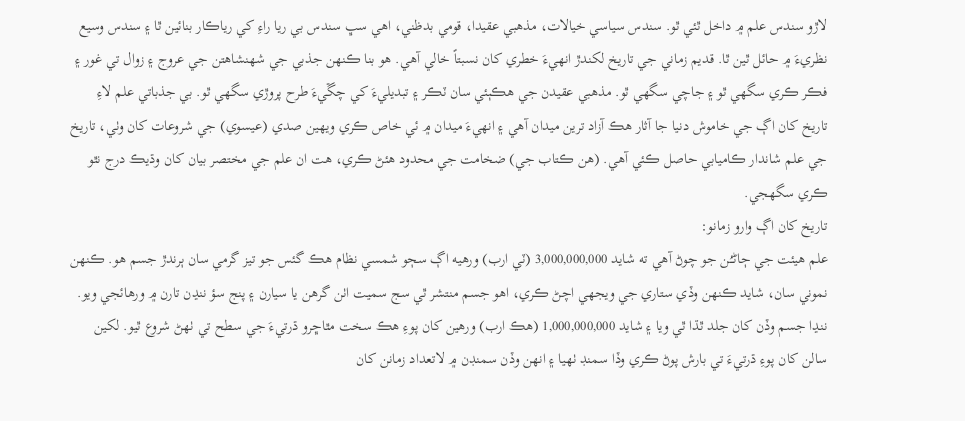لاڙو سندس علم ۾ داخل ٿئي ٿو. سندس سياسي خيالات، مذهبي عقيدا، قومي بدظني، اهي سڀ سندس بي ريا راءِ کي رياڪار بنائين ٿا ۽ سندس وسيع نظريءَ ۾ حائل ٿين ٿا. قديم زماني جي تاريخ لکندڙ انهيءَ خطري کان نسبتاً خالي آهي. هو بنا ڪنهن جذبي جي شهنشاهتن جي عروج ۽ زوال تي غور ۽ فڪر ڪري سگهي ٿو ۽ جاچي سگهي ٿو. مذهبي عقيدن جي هڪٻئي سان ٽڪر ۽ تبديليءَ کي چڱيءَ طرح پروڙي سگهي ٿو. بي جذباتي علم لاءِ تاريخ کان اڳ جي خاموش دنيا جا آثار هڪ آزاد ترين ميدان آهي ۽ انهيءَ ميدان ۾ ئي خاص ڪري ويهين صدي (عيسوي) جي شروعات کان وٺي، تاريخ جي علم شاندار ڪاميابي حاصل ڪئي آهي. (هن ڪتاب جي) ضخامت جي محدود هئڻ ڪري، هت ان علم جي مختصر بيان کان وڌيڪ درج نٿو ڪري سگهجي.
تاريخ کان اڳ وارو زمانو:
علم هيئت جي ڄاڻـُـن جو چوڻ آهي ته شايد 3,000,000,000 (ٽي ارب) ورهيه اڳ سڄو شمسي نظام هڪ گئس جو تيز گرمي سان ٻرندڙ جسم هو. ڪنهن نموني سان، شايد ڪنهن وڏي ستاري جي ويجهي اچڻ ڪري، اهو جسم منتشر ٿي سج سميت اٺن گرهن يا سيارن ۽ پنج سؤ ننڍن تارن ۾ ورهائجي ويو. ننڍا جسم وڏن کان جلد ٿڌا ٿي ويا ۽ شايد 1,000,000,000 (هڪ ارب) ورهين کان پوءِ هڪ سخت مٿاڇرو ڌرتيءَ جي سطح تي ٺهڻ شروع ٿيو. لکين سالن کان پوءِ ڌرتيءَ تي بارش پوڻ ڪري وڏا سمنڊ ٺهيا ۽ انهن وڏن سمنڊن ۾ لاتعداد زمانن کان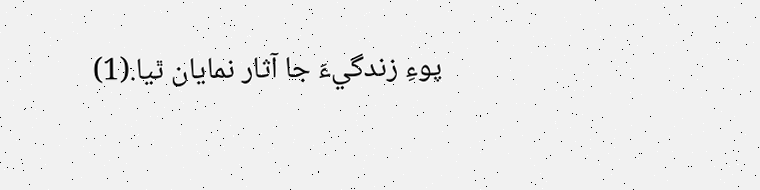پوءِ زندگيءَ جا آثار نمايان ٿيا.(1)